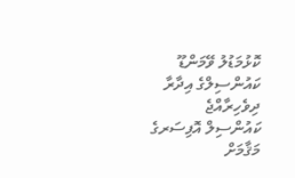ކޮޅުމަޑުލު ވޭމަންޑޫ ކައުންސިލްގެ އިދާރާ
ދިވެހިރާއްޖެ
ކައުންސިލް އޮފިސަރގެ މަޤާމަށް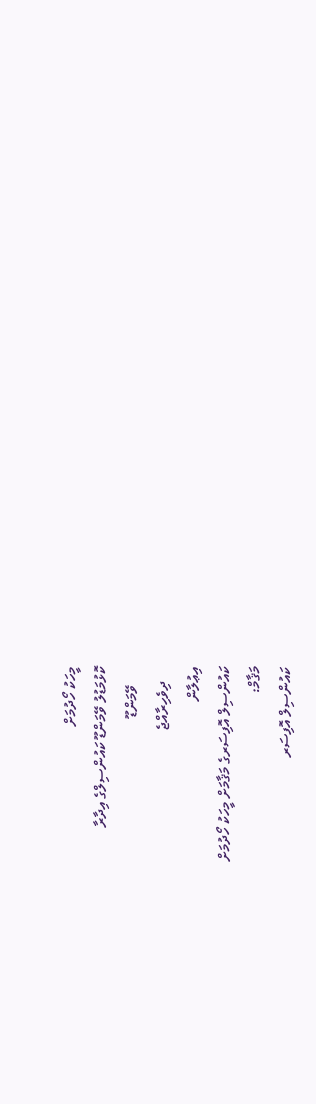މީހަކު ހޯދުމަށް
ކޮޅުމަޑުލު ވޭމަންޑޫ ކައުންސިލްގެ އިދާރާ
     ވޭމަންޑޫ
    ދިވެހިރާއްޖެ
އިޢުލާން
ކައުންސިލް އޮފިސަރގެ މަޤާމަށް މީހަކު ހޯދުމަށް
މަޤާމް:
ކައުންސިލް އޮފިސަރ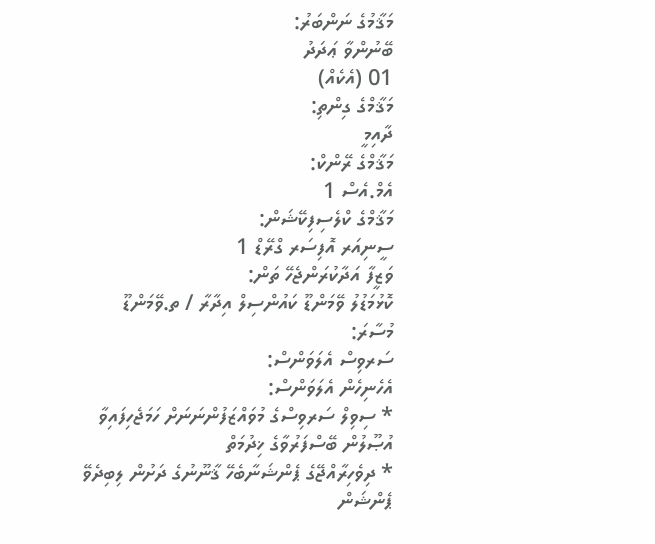މަޤާމުގެ ނަންބަރު:
ބޭނުންވާ ޢަދަދު
01 (އެކެއް)
މަޤާމްގެ ގިންތި:
ދާއިމީ
މަޤާމްގެ ރޭންކް:
އެމް.އެސް 1
މަޤާމްގެ ކްލެސިފިކޭޝަން:
ސީނިއަރ އޮފިސަރ ގްރޭޑް 1
ވަޒީފާ އަދާކުރަންޖެހޭ ތަން:
ކޮޅުމަޑުލު ވޭމަންޑޫ ކައުންސިލް އިދާރާ / ތ.ވޭމަންޑޫ
މުސާރަ:
ސަރވިސް އެލަވަންސް:
އެހެނިހެން އެލަވަންސް:
* ސިވިލް ސަރވިސްގެ މުވައްޒަފުންނަނަށް ހަމަޖެހިފައިވާ އުޞޫލުން ބޭސްފަރުވާގެ ޚިދުމަތް
* ދިވެހިރާއްޖޭގެ ޕެންޝަނާބެހޭ ޤާނޫނުގެ ދަށުން ލިބިދެވޭ ޕެންޝަން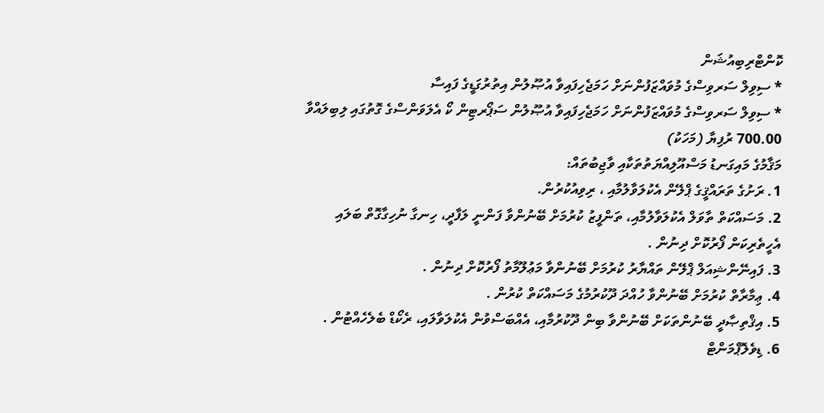ކޮންޓްރިބިއުޝަން
* ސިވިލް ސަރވިސްގެ މުވައްޒަފުންނަށް ހަމަޖެހިފައިވާ އުޞޫލުން އިތުރުގަޑީގެ ފައިސާ
* ސިވިލް ސަރވިސްގެ މުވައްޒަފުންނަށް ހަމަޖެހިފައިވާ އުޞޫލުން ސަޕޯރޓިން ކޯ އެލަވަންސްގެ ގޮތުގައި ލިބިލައްވާ 700.00 ރުފިޔާ (މަހަކު)
މަޤާމުގެ މައިގަނޑު މަސްއޫލިއްޔަތުތަކާއި ވާޖިބުތައް:
1. ރަށުގެ ތަރައްޤީގެ ޕްލޭން އެކުލަވާލުމާއި ، ރިވިއުކުރުން.
2. މަސައްކަތް ތާވަލް އެކުލަވާލުމާއި، ތަންފީޒު ކުރުމަށް ބޭނުންވާ ފަންނީ ލަފާދީ، ހިނގާ ނުހިގާގޮތް ބަލައި އެހީތެރިކަން ފޯރުކޮށް ދިނުން .
3. ފައިނޭންޝިއަލް ޕްލޭން ތައްޔާރު ކުރުމަށް ބޭނުންވާ މަޢުލޫމާތު ފޯރުކޮށް ދިނުން .
4. ޢިމާރާތް ކުރުމަށް ބޭނުންވާ ހުއްދަ ދޫކުރުމުގެ މަސައްކަތް ކުރުން .
5. އިޤްތިޞާދީ ބޭނުންތަކަށް ބޭނުންވާ ބިން ދޫކުރުމާއި، އެއްބަސްވުން އެކުލަވާލައި، ރެކޯޑް ބެލެހެއްޓުން .
6. ޑިވެލޮޕްމަންޓް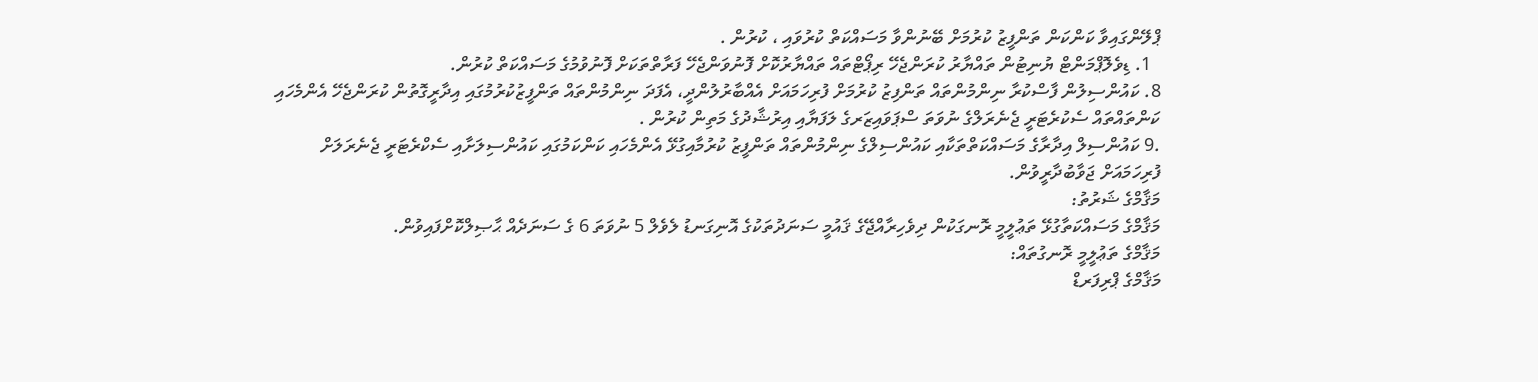ޕްލޭންގައިވާ ކަންކަން ތަންފީޒު ކުރުމަށް ބޭނުންވާ މަސައްކަތް ކުރުވައި ، ކުރުން .
  1. ޑިވެލޮޕްމަންޓް ޔުނިޓުން ތައްޔާރު ކުރަންޖެހޭ ރިޕޯޓްތައް ތައްޔާރުކޮށް ފޮނުވަންޖެހޭ ފަރާތްތަކަށް ފޮނުވުމުގެ މަސައްކަތް ކުރުން.
8. ކައުންސިލުން ފާސްކުރާ ނިންމުންތައް ތަންފިޒު ކުރުމަށް ފުރިހަމައަށް އެއްބާރުލުންދީ، އެފަދަ ނިންމުންތައް ތަންފީޒުކުރުމުގައި އިދާރީގޮތުން ކުރަންޖެހޭ އެންމެހައި ކަންތައްތައް ސެކުރެޓަރީ ޖެނެރަލްގެ ނުވަތަ ސްޕަވައިޒަރގެ ލަފަޔާއި އިރުޝާދުގެ މަތިން ކުރުން .
.9 ކައުންސިލް އިދާރާގެ މަސައްކަތްތަކާއި ކައުންސިލްގެ ނިންމުންތައް ތަންފީޒު ކުރުމާއިގުޅޭ އެންމެހައި ކަންކަމުގައި ކައުންސިލަށާއި ސެކްރެޓަރީ ޖެނެރަލަށް ފުރިހަމައަށް ޖަވާބުދާރީވުން.
މަޤާމްގެ ޝަރުތު:
މަޤާމްގެ މަސައްކަތާގުޅޭ ތަޢުލީމީ ރޮނގަކުން ދިވެހިރާއްޖޭގެ ޤައުމީ ސަނަދުތަކުގެ އޮނިގަނޑު ލެވެލް 5 ނުވަތަ 6 ގެ ސަނަދެއް ޙާޞިލްކޮށްފައިވުން.
މަޤާމްގެ ތަޢުލީމީ ރޮނގުތައް:
މަޤާމްގެ ޕްރިފަރޑް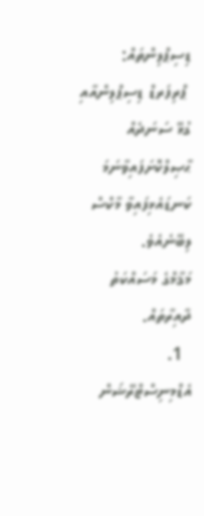ޑިސިޕްލިންތައް:
 ޕްރިފަރޑް ޑިސިޕްލިންއާއި ގުޅޭ ސަނަދެއް ޙާޞިލްކޮށަފައިވާނަމަ ކަނޑައެޅިފައިވާ މާކްސް ލިބޭނެއެވެ.
މަޤާމްގެ މަސައްކަތު ދާއިރާތައް.
  1. އެޑްމިނިސްޓްރޭޝަން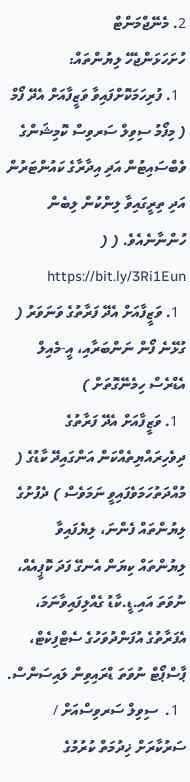2. މެނޭޖްމަންޓް
ހުށަހަޅަންޖެހޭ ލިޔުންތައް:
  1. ފުރިހަމަކޮށްފައިވާ ވަޒީފާއަށް އެދޭ ފޯމް ( މިފޯމު ސިވިލް ސަރވިސް ކޮމިޝަންގެ ވެބްސައިޓުން އަދި އިދާރާގެ ކައުންޓަރުން އަދި ތިރީގައިވާ ލިންކުން ލިބެން ހުންނާނެއެވެ. ( ( https://bit.ly/3Ri1Eun
  1. ވަޒީފާއަށް އެދޭ ފަރާތުގެ ވަނަވަރު ( ގުޅޭނެ ފޯން ނަންބަރާއި، އީ-މެއިލް އެޑްރެސް ހިމެނޭގޮތަށް )
  1. ވަޒީފާއަށް އެދޭ ފަރާތުގެ ދިވެހިރައްޔިތެއްކަން އަންގައިދޭ ކާޑުގެ ( މުއްދަތުހަމަވެފައިވީ ނަމަވެސް ) ދެފުށުގެ ލިޔުންތައް ފެންނަ، ލިޔެފައިވާ ލިޔުންތައް ކިޔަން އެނގޭ ފަދަ ކޮޕީއެއް، ނުވަތަ އައި.ޑީ.ކާޑު ގެއްލިފައިވާނަމަ، އެފަރާތުގެ އުފަންދުވަހުގެ ސެޓްފިކެޓް، ޕާސްޕޯޓް ނުވަތަ ޑްރައިވިން ލައިސަންސް.
  1.  ސިވިލް ސަރވިސްއަށް / ސަރުކާރަށް ޚިދުމަތް ކުރުމުގެ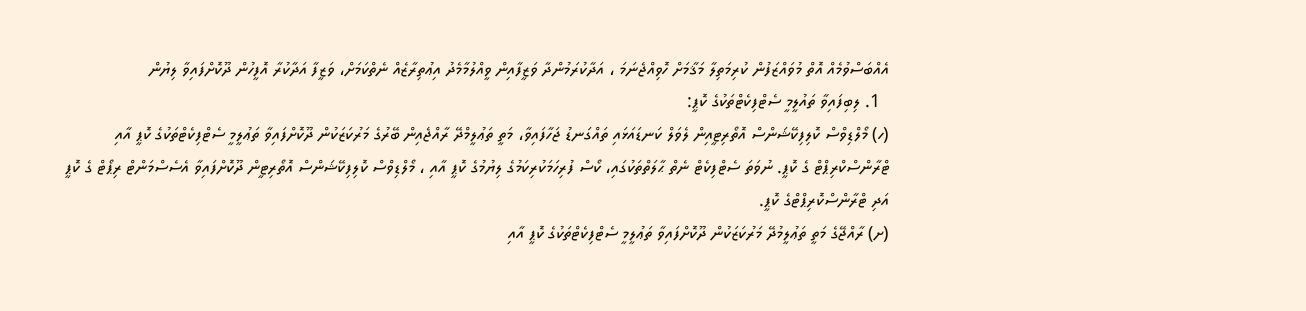އެއްބަސްވުމެއް އޮތް މުވައްޒަފުން ކުރިމަތިލާ މަޤާމަށް ހޮވިއްޖެނަމަ ، އަދާކުރަމުންދާ ވަޒީފާއިން ވީއްލުމާމެދު އިޢުތިރާޒެއް ނެތްކަމަށް، ވަޒީފާ އަދާކުރާ އޮފީހުން ދޫކޮށްފައިވާ ލިޔުން
  1. ލިބިފައިވާ ތައުލީމީ ސެޓްފިކެޓްތަކުގެ ކޮޕީ:
(ހ) މޯލްޑިވްސް ކޮލިފިކޭޝަންސް އޮތޯރިޓީއިން ލެވަލް ކަނޑައަޅައި ތައްގަނޑު ޖަހާފައިވާ، މަތީ ތަޢުލީމްދޭ ރާއްޖެއިން ބޭރުގެ މަރުކަޒަކުން ދޫކޮށްފައިވާ ތަޢުލީމީ ސެޓްފިކެޓްތަކުގެ ކޮޕީ އާއި ޓްރާންސްކްރިޕްޓް ގެ ކޮޕީ. ނުވަތަ ސެޓްފިކެޓް ނެތް ޙާލަތްތަކުގައި، ކޯސް ފުރިހަމަކުރިކަމުގެ ލިޔުމުގެ ކޮޕީ އާއި ، މޯލްޑިވްސް ކޮލިފިކޭޝަންސް އޮތޯރިޓީން ދޫކޮށްފައިވާ އެސެސްމަންޓް ރިޕޯޓް ގެ ކޮޕީ އަދި ޓްރާންސްކޮރިޕްޓްގެ ކޮޕީ.
(ށ) ރާއްޖޭގެ މަތީ ތަޢުލީމުދޭ މަރުކަޒަކުން ދޫކޮށްފައިވާ ތަޢުލީމީ ސެޓްފިކެޓްތަކުގެ ކޮޕީ އާއި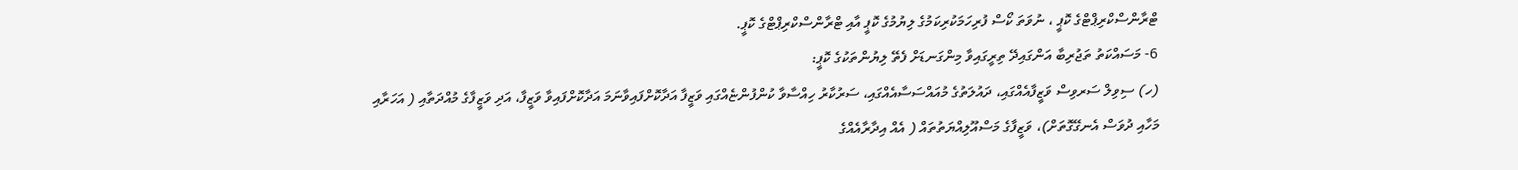ޓްރާންސްކްރިޕްޓްގެ ކޮޕީ ، ނުވަތަ ކޯސް ފުރިހަމަކުރިކަމުގެ ލިޔުމުގެ ކޮޕީ އާއި ޓްރާންސްކްރިޕްޓްގެ ކޮޕީ.
6- މަސައްކަތު ތަޖުރިބާ އަންގައިދޭ ތިރީގައިވާ މިންގަނޑަށް ފެތޭ ލިޔުންތަކުގެ ކޮޕީ:
(ހ) ސިވިލް ސަރވިސް ވަޒީފާއެއްގައި، ދައުލަތުގެ މުއައްސަސާއެއްގައި، ސަރުކާރު ހިއްސާވާ ކުންފުންޏެއްގައި ވަޒީފާ އަދާކޮށްފައިވާނަމަ އަދާކޮށްފައިވާ ވަޒީފާ، އަދި ވަޒީފާގެ މުއްދަތާއި ( އަހަރާއި މަހާއި ދުވަސް އެނގޭގޮތަށް)، ވަޒީފާގެ މަސްއޫލިއްޔަތުތައް ( އެއް އިދާރާއެއްގެ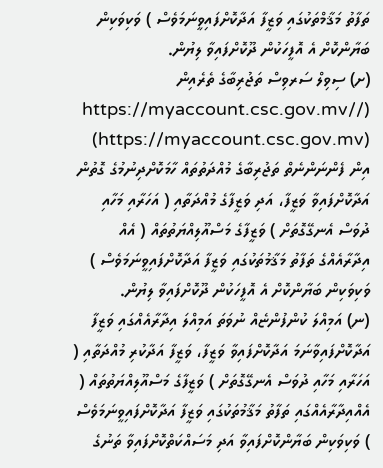ތަފާތު މަޤާމްތަކުގައި ވަޒީފާ އަދާކޮށްފައިވީނަމަވެސް ) ވަކިވަކިން ބަޔާންކޮށް އެ އޮފީހަކުން ދޫކޮށްފައިވާ ލިޔުން.
(ށ) ސިވިލް ސަރވިސް ތަޖުރިބާގެ ތެރެއިން (/https://myaccount.csc.gov.mv/ (https://myaccount.csc.gov.mv)  އިން ފެންނަންނެތް ތަޖުރިބާގެ މުއްދަތުތައް ހާމަކޮށްދިނުމުގެ ގޮތުން އަދާކޮށްފައިވާ ވަޒީފާ، އަދި ވަޒީފާގެ މުއްދަތާއި ( އަހަރާއި މަހާއި ދުވަސް އެނގޭގޮތަށް ) ވަޒީފާގެ މަސްއޫލިއްޔަތުތައް ( އެއް އިދާރާއެއްގެ ތަފާތު މަޤާމުތަކުގައި ވަޒީފާ އަދާކޮށްފައިވީނަމަވެސް ) ވަކިވަކިން ބަޔާންކޮށް އެ އޮފީހަކުން ދޫކޮށްފައިވާ ލިޔުން.
(ނ) އަމިއްލަ ކުންފުންޏެއް ނުވަތަ އަމިއްލަ އިދާރާއެއްގައި ވަޒީފާ އަދާކޮށްފައިވާނަމަ އަދާކޮށްފައިވާ ވަޒީފާ، ވަޒީފާ އަދާކުރި މުއްދަތާއި ( އަހަރާއި މަހާއި ދުވަސް އެނގޭގޮތަށް ) ވަޒީފާގެ މަސްއޫލިއްޔަތުތައް ( އެއްއިދާރާއެއްގައި ތަފާތު މަޤާމުތަކުގައި ވަޒީފާ އަދާކޮށްފައިވީނަމަވެސް ) ވަކިވަކިން ބަޔާންކޮށްފައިވާ އަދި މަސައްކަތްކޮށްފައިވާ ތަނުގެ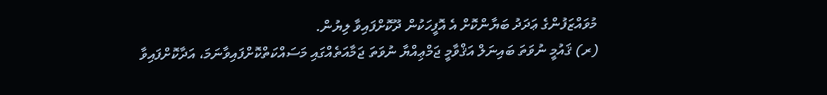މުވައްޒަފުންގެ ޢަދަދު ބަޔާންކޮށް އެ އޮފީހަކުން ދޫކޮށްފައިވާ ލިޔުން.
(ރ) ޤައުމީ ނުވަތަ ބައިނަލް އަޤްވާމީ ޖަމްޢިއްޔާ ނުވަތަ ޖަމާއަތެއްގައި މަސައްކަތްކޮށްފައިވާނަމަ، އަދާކޮށްފައިވާ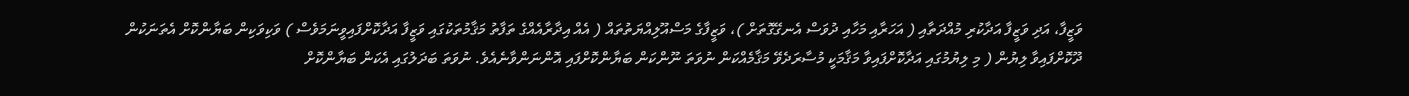ވަޒީފާ، އަދި ވަޒީފާ އަދާކުރި މުއްދަތާއި ( އަހަރާއި މަހާއި ދުވަސް އެނގޭގޮތަށް )، ވަޒީފާގެ މަސްއޫލިއްޔަތުތައް ( އެއް އިދާރާއެއްގެ ތަފާތު މަޤާމުތަކުގައި ވަޒީފާ އަދާކޮށްފައިވީނަމަވެސް ) ވަކިވަކިން ބަޔާންކޮށް އެތަނަކުން ދޫކޮށްފައިވާ ލިޔުން ( މި ލިޔުމުގައި އަދާކޮށްފައިވާ މަޤާމަކީ މުސާރަދެވޭ މަޤާމެއްކަން ނުވަތަ ނޫންކަން ބަޔާންކޮށްފައި އޮންނަންވާނެއެވެ. ނުވަތަ ބަދަލުގައި އެކަން ބަޔާންކޮށް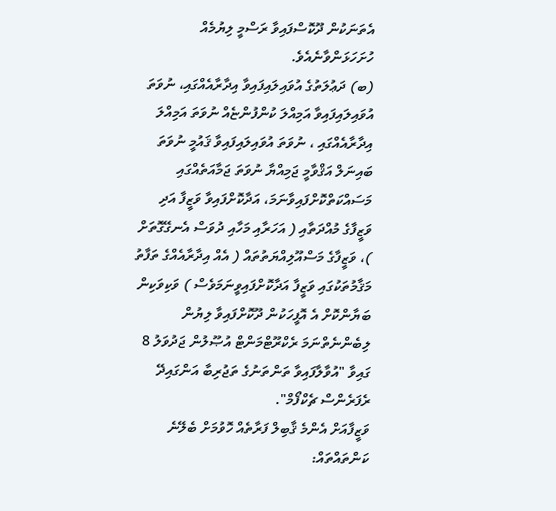އެތަނަކުން ދޫކޮސްފައިވާ ރަސްމީ ލިޔުމެއް ހުށަހަޅަންވާނެއެވެ.
(ބ) ދަޢުލަތުގެ އުވައިލައިފައިވާ އިދާރާއެއްގައި، ނުވަތަ އުވައިލައިފައިވާ އަމިއްލަ ކުންފުންޏެއް ނުވަތަ އަމިއްލަ އިދާރާއެއްގައި ، ނުވަތަ އުވައިލައިފައިވާ ޤައުމީ ނުވަތަ ބައިނަލް އަޤްވާމީ ޖަމިއްޔާ ނުވަތަ ޖަމާއަތެއްގައި މަސައްކަތްކޮށްފައިވާނަމަ، އަދާކޮށްފައިވާ ވަޒީފާ އަދި ވަޒީފާގެ މުއްދަތާއި ( އަހަރާއި މަހާއި ދުވަސް އެނގޭގޮތަށް )، ވަޒީފާގެ މަސްއޫލިއްޔަތުތައް ( އެއް އިދާރާއެއްގެ ތަފާތު މަޤާމުތަކުގައި ވަޒީފާ އަދާކޮށްފައިވީނަމަވެސް ) ވަކިވަކިން ބަޔާންކޮށް އެ އޮފީހަކުން ދޫކޮށްފައިވާ ލިޔުން ލިބެންނެތްނަމަ ރެކްރޫޓްމަންޓް އުޞޫލުން ޖަދުވަލު 8 ގައިވާ "އުވާލާފައިވާ ތަންތަނުގެ ތަޖުރިބާ އަންގައިދޭ ރެފަރެންސް ޗެކްފޯމް".
ވަޒީފާއަށް އެންމެ ޤާބިލް ފަރާތެއް ހޮވުމަށް ބެލޭނެ ކަންތައްތައް: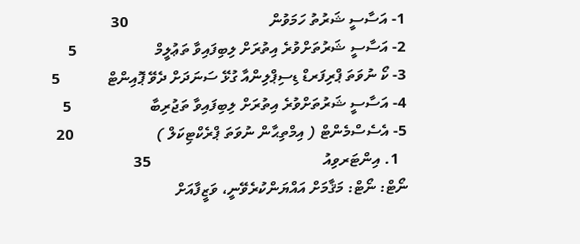1- އަސާސީ ޝަރުތު ހަމަވުން                                    30
2- އަސާސީ ޝަރުތަށްވުރެ އިތުރަށް ލިބިފައިވާ ތަޢުލީމް                    5
3- ކޯ ނުވަތަ ޕްރިފަރޑް ޑިސިޕްލިންއާ ގުޅޭ ސަނަދަށް ދެވޭ ޕޮއިންޓް            5
4- އަސާސީ ޝަރުތަށްވުރެ އިތުރަށް ލިބިފައިވާ ތަޖުރިބާ                    5
5- އެސެސްމެންޓް ( އިމްތިޙާން ނުވަތަ ޕްރެކްޓިކަލް )                     20
  1. އިންޓަރވިއު                                            35
ނޯޓް: ނޯޓް: މަޤާމަށް އައްޔަންކުރެވޭނީ، ވަޒީފާއަށް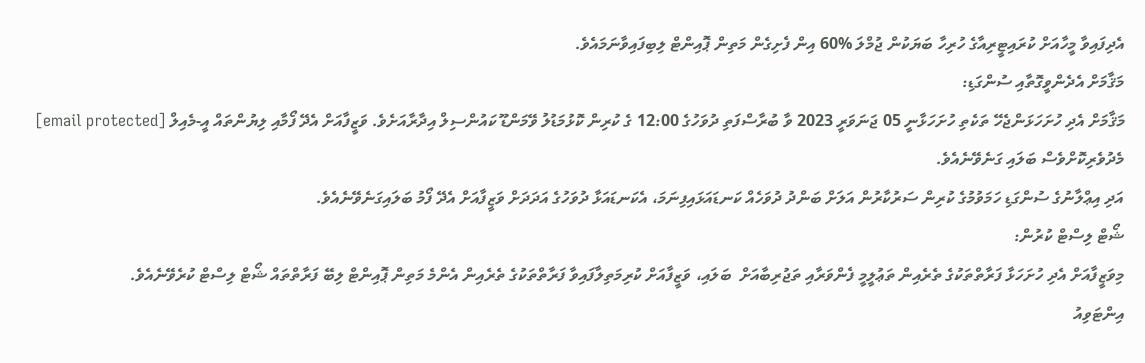އެދިފައިވާ މީހާއަށް ކުރައިޓީރިއާގެ ހުރިހާ ބަޔަކުން ޖުމްލަ %60 އިން ފެށިގެން މަތިން ޕޮއިންޓް ލިބިފައިވާނަމައެވެ.
މަޤާމަށް އެދެންވީގޮތާއި ސުންގަޑި:
މަޤާމަށް އެދި ހުށަހަޅަންޖެހޭ ތަކެތި ހުށަހަޅާނީ 05 ޖަނަވަރީ 2023 ވާ ބުރާސްފަތި ދުވަހުގެ 12:00 ގެ ކުރިން ކޮޅުމަޑުލު ވޭމަންޑޫ ކައުންސިލް އިދާރާއަށެވެ. ވަޒީފާއަށް އެދޭ ފޯމާއި ލިޔުންތައް އީ-މެއިލް [email protected]  މެދުވެރިކޮށްވެސް ބަލައި ގަނެވޭނެއެވެ.
އަދި އިޢްލާނުގެ ސުންގަޑި ހަމަވުމުގެ ކުރިން ސަރުކާރުން އަލަށް ބަންދު ދުވަހެއް ކަނޑައަޅައިފިނަމަ، އެކަނޑައަޅާ ދުވަހުގެ އަދަދަށް ވަޒީފާއަށް އެދޭ ފޯމު ބަލައިގަނެވޭނެއެވެ.
ޝޯޓް ލިސްޓް ކުރުން:
މިވަޒީފާއަށް އެދި ހުށަހަޅާ ފަރާތްތަކުގެ ތެރެއިން ތަޢުލީމީ ފެންވަރާއި ތަޖުރިބާއަށް  ބަލައި، ވަޒީފާއަށް ކުރިމަތިލާފައިވާ ފަރާތްތަކުގެ ތެރެއިން އެންމެ މަތިން ޕޮއިންޓް ލިބޭ ފަރާތްތައް ޝޯޓް ލިސްޓް ކުރެވޭނެއެވެ.
އިންޓަވިއު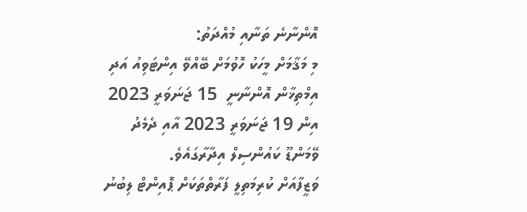އޮންނާނެ ތަނާއި މުއްދަތު:
މި މަޤާމަށް މީހަކު ހޮވުމަށް ބޭއްވޭ އިންޓަވިއު އަދި އިމްތިޚާން އޮންނާނީ  15 ޖަނަވަރީ 2023 އިން 19 ޖަނަވަރީ 2023 އާއި ދެމެދު ވޭމަންޑޫ ކައުންސިލް އިދާރާގައެވެ.
ވަޒީފާއަށް ކުރިމަތިލީ ފަރާތްތަކަށް ޕޮއިންޓް ލިބުނު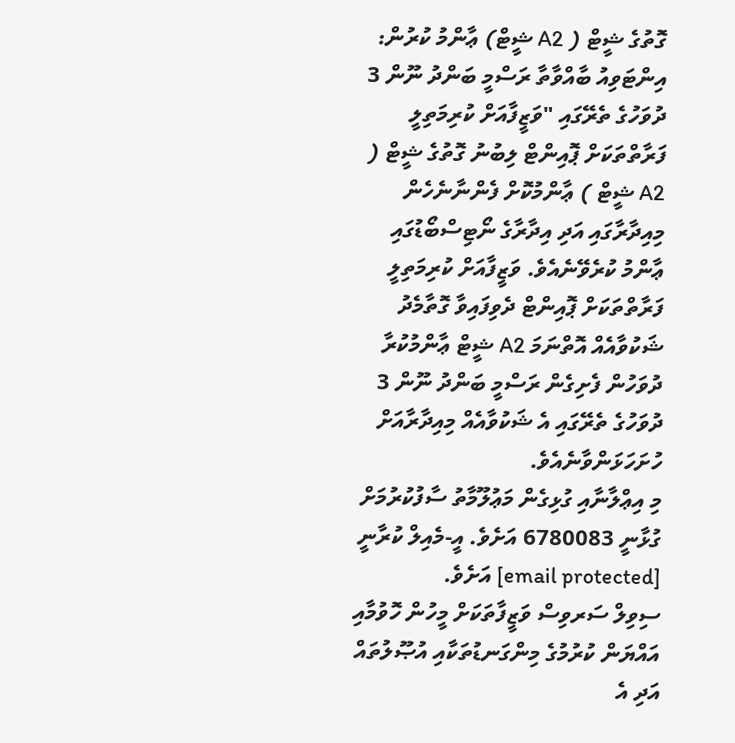ގޮތުގެ ޝީޓް ( A2 ޝީޓް) ޢާންމު ކުރުން:
އިންޓަވިއު ބާއްވާތާ ރަސްމީ ބަންދު ނޫން 3 ދުވަހުގެ ތެރޭގައި "ވަޒީފާއަށް ކުރިމަތިލީ ފަރާތްތަކަށް ޕޮއިންޓް ލިބުނު ގޮތުގެ ޝީޓް ( A2 ޝީޓް ) ޢާންމުކޮށް ފެންނާނެހެން މިއިދާރާގައި އަދި އިދާރާގެ ނޯޓިސްބޯޑުގައި ޢާންމު ކުރެވޭނެއެވެ. ވަޒީފާއަށް ކުރިމަތިލީ ފަރާތްތަކަށް ޕޮއިންޓް ދެވިފައިވާ ގޮތާމެދު ޝަކުވާއެއް އޮތްނަމަ A2 ޝީޓް ޢާންމުކުރާ ދުވަހުން ފެށިގެން ރަސްމީ ބަންދު ނޫން 3 ދުވަހުގެ ތެރޭގައި އެ ޝަކުވާއެއް މިއިދާރާއަށް ހުށަހަޅަންވާނެއެވެ.
މި އިޢްލާނާއި ގުޅިގެން މަޢުލޫމާތު ސާފުކުރުމަށް ގުޅާނީ 6780083 އަށެވެ. އީ-މެއިލް ކުރާނީ [email protected] އަށެވެ.
ސިވިލް ސަރވިސް ވަޒީފާތަކަށް މީހުން ހޮވުމާއި އައްޔަން ކުރުމުގެ މިންގަނޑުތަކާއި އުޞޫލުތައް އަދި އެ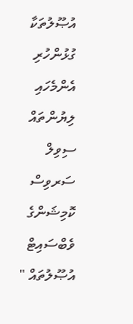އުޞޫލުތަކާ ގުޅުންހުރި އެންމެހައި ލިޔުންތައް ސިވިލް ސަރވިސް ކޮމިޝަންގެ ވެބްސައިޓް އުޞޫލުތައް "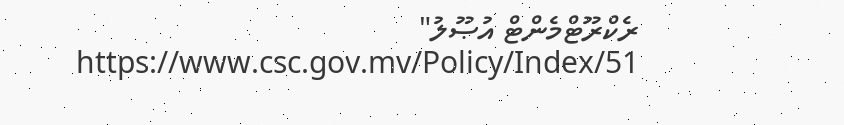ރެކްރޫޓްމެންޓް އުޞޫލު" https://www.csc.gov.mv/Policy/Index/51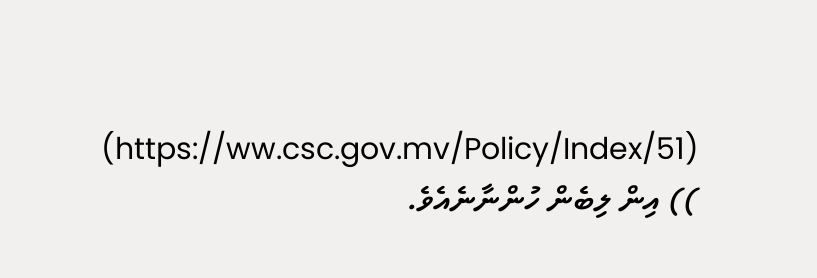(https://ww.csc.gov.mv/Policy/Index/51) )) އިން ލިބެން ހުންނާނެއެވެ.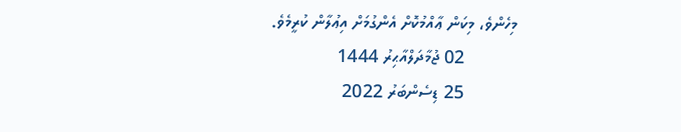މިހެންވެ، މިކަން ޢާއްމުކޮށް އެންގުމަށް އިޢުލާން ކުރީމެވެ.
           02 ޖުމާދަލްއާޙިރު 1444
           25 ޑިސެންބަރު 2022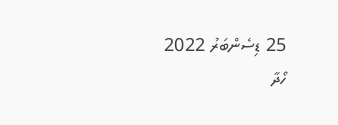25 ޑިސެންބަރު 2022
ހޯދާ